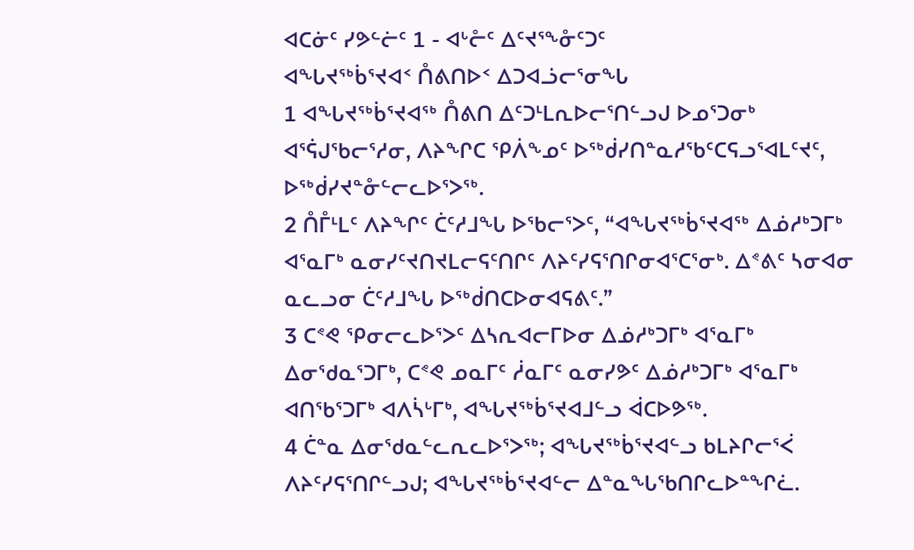ᐊᑕᓃᑦ ᓯᕗᓪᓖᑦ 1 - ᐊᒡᓔᑦ ᐃᑦᔪᕐᖕᓁᑦᑐᑦ
ᐊᖓᔪᖅᑳᕐᔪᐊᑉ ᑍᕕᑎᐅᑉ ᐃᑐᐊᓘᓕᕐᓂᖓ
1 ᐊᖓᔪᖅᑳᕐᔪᐊᖅ ᑍᕕᑎ ᐃᑦᑐᒻᒪᕆᐅᓕᕐᑎᓪᓗᒍ ᐅᓄᕐᑐᓂᒃ ᐊᕐᕌᒍᖃᓕᕐᓱᓂ, ᐱᔨᖏᑕ ᕿᐲᖕᓄᑦ ᐅᖅᑰᓯᑎᓐᓇᓱᖃᑦᑕᕋᓗᕐᐊᒪᑦᔪᑦ, ᐅᖅᑰᓯᔪᓐᓁᓪᓕᓚᐅᕐᐳᖅ.
2 ᑍᒤᒻᒪᑦ ᐱᔨᖏᑦ ᑖᑦᓱᒧᖓ ᐅᖃᓕᕐᐳᑦ, “ᐊᖓᔪᖅᑳᕐᔪᐊᖅ ᐃᓅᓱᒃᑐᒥᒃ ᐊᕐᓇᒥᒃ ᓇᓂᓯᑦᔪᑎᔪᒪᓕᕋᑦᑎᒋᑦ ᐱᔨᑦᓯᕋᕐᑎᒋᓂᐊᕐᑕᕐᓂᒃ. ᐃᕝᕕᑦ ᓴᓂᐊᓂ ᓇᓚᓗᓂ ᑖᑦᓱᒧᖓ ᐅᖅᑰᑎᑕᐅᓂᐊᕋᕕᑦ.”
3 ᑕᕝᕙ ᕿᓂᓕᓚᐅᕐᐳᑦ ᐃᓴᕆᐊᓕᒥᐅᓂ ᐃᓅᓱᒃᑐᒥᒃ ᐊᕐᓇᒥᒃ ᐃᓂᖁᓇᕐᑐᒥᒃ, ᑕᕝᕙ ᓄᓇᒥᑦ ᓲᓇᒥᑦ ᓇᓂᓯᕗᑦ ᐃᓅᓱᒃᑐᒥᒃ ᐊᕐᓇᒥᒃ ᐊᑎᖃᕐᑐᒥᒃ ᐊᐱᓵᒡᒥᒃ, ᐊᖓᔪᖅᑳᕐᔪᐊᒧᓪᓗ ᐋᑕᐅᕗᖅ.
4 ᑖᓐᓇ ᐃᓂᖁᓇᓪᓚᕆᓚᐅᕐᐳᖅ; ᐊᖓᔪᖅᑳᕐᔪᐊᓪᓗ ᑲᒪᔨᒋᓕᕐᐹ ᐱᔨᑦᓯᕋᕐᑎᒋᓪᓗᒍ; ᐊᖓᔪᖅᑳᕐᔪᐊᓪᓕ ᐃᓐᓇᖓᖃᑎᒋᓚᐅᓐᖏᓛ.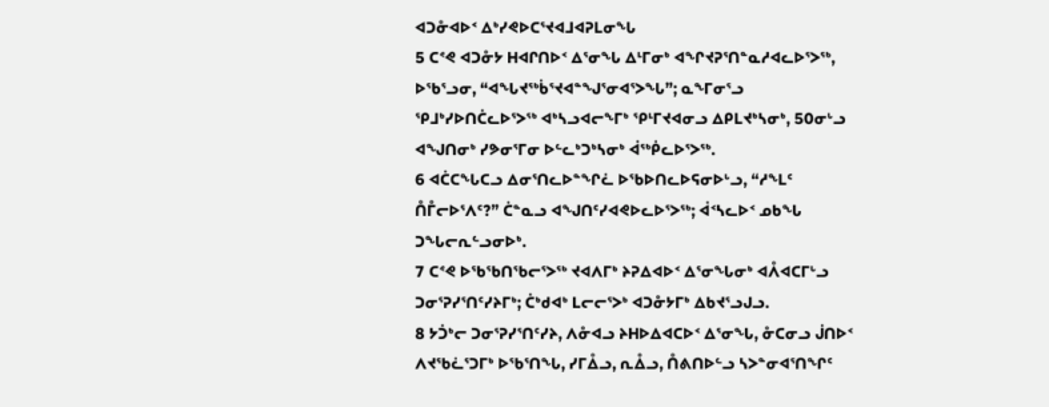ᐊᑐᓁᐊᐅᑉ ᐃᒃᓯᕙᐅᑕᕐᔪᐊᒧᐊᕈᒪᓂᖓ
5 ᑕᕝᕙ ᐊᑐᓁᔭ ᕼᐊᒋᑎᐅᑉ ᐃᕐᓂᖓ ᐃᒻᒥᓂᒃ ᐊᖏᔪᕈᕐᑎᓐᓇᓱᐊᓚᐅᕐᐳᖅ, ᐅᖃᕐᓗᓂ, “ᐊᖓᔪᖅᑳᕐᔪᐊᓐᖑᕐᓂᐊᕐᐳᖓ”; ᓇᖕᒥᓂᕐᓗ ᕿᒧᒃᓯᐅᑎᑖᓚᐅᕐᐳᖅ ᐊᒃᓴᓗᐊᓕᖕᒥᒃ ᕿᒻᒥᔪᐊᓂᓗ ᐃᑭᒪᔪᒃᓴᓂᒃ, 50ᓂᒡᓗ ᐊᖑᑎᓂᒃ ᓯᕗᓂᕐᒥᓂ ᐅᓪᓚᒃᑐᒃᓴᓂᒃ ᐋᖅᑮᓚᐅᕐᐳᖅ.
6 ᐊᑖᑕᖓᑕᓗ ᐃᓂᕐᑎᓚᐅᓐᖏᓛ ᐅᖃᐅᑎᓚᐅᕋᓂᐅᒡᓗ, “ᓱᖕᒪᑦ ᑍᒤᓕᐅᕐᐱᑦ?” ᑖᓐᓇᓗ ᐊᖑᑎᑦᓯᐊᕙᐅᓚᐅᕐᐳᖅ; ᐋᑉᓴᓚᐅᑉ ᓄᑲᖓ ᑐᖓᓕᕆᓪᓗᓂᐅᒃ.
7 ᑕᕝᕙ ᐅᖃᖃᑎᖃᓕᕐᐳᖅ ᔪᐊᐱᒥᒃ ᔨᕈᐃᐊᐅᑉ ᐃᕐᓂᖓᓂᒃ ᐊᐰᐊᑕᒥᒡᓗ ᑐᓂᕐᕈᓯᕐᑎᑦᓯᔨᒥᒃ; ᑖᒃᑯᐊᒃ ᒪᓕᓕᕐᐳᒃ ᐊᑐᓁᔭᒥᒃ ᐃᑲᔪᕐᓗᒍᓗ.
8 ᔭᑑᒃᓕ ᑐᓂᕐᕈᓯᕐᑎᑦᓯᔨ, ᐱᓁᐊᓗ ᔨᕼᐅᐃᐊᑕᐅᑉ ᐃᕐᓂᖓ, ᓁᑕᓂᓗ ᒎᑎᐅᑉ ᐱᔪᖃᓛᕐᑐᒥᒃ ᐅᖃᕐᑎᖓ, ᓯᒥᐂᓗ, ᕆᐂᓗ, ᑍᕕᑎᐅᓪᓗ ᓴᐳᓐᓂᐊᕐᑎᖏᑦ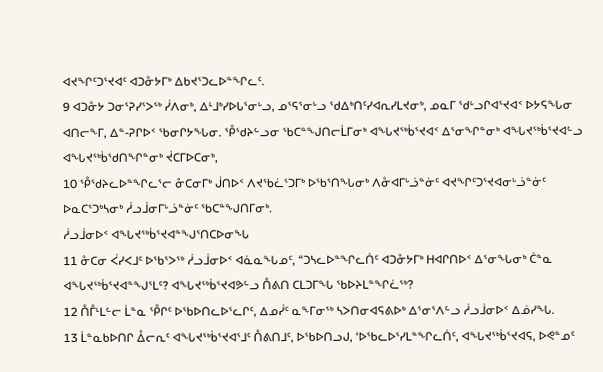ᐊᔪᖏᑦᑐᕐᔪᐊᑦ ᐊᑐᓁᔭᒥᒃ ᐃᑲᔪᕐᑐᓚᐅᓐᖏᓚᑦ.
9 ᐊᑐᓁᔭ ᑐᓂᕐᕈᓯᕐᐳᖅ ᓰᐱᓂᒃ, ᐃᒻᒧᒃᓯᐅᒐᕐᓂᒡᓗ, ᓄᕐᕋᕐᓂᒡᓗ ᖁᐃᒃᑎᑦᓯᐊᕆᓯᒪᔪᓂᒃ, ᓄᓇᒥ ᖁᒡᓗᒋᐊᕐᔪᐊᑉ ᐅᔭᕋᖓᓂ ᐊᑎᓕᖕᒥ, ᐃᓐ-ᕈᒋᐅᑉ ᖃᓂᒋᔭᖓᓂ. ᕾᖁᔨᓪᓗᓂ ᖃᑕᓐᖑᑎᓕᒫᒥᓂᒃ ᐊᖓᔪᖅᑳᕐᔪᐊᑉ ᐃᕐᓂᖏᓐᓂᒃ ᐊᖓᔪᖅᑳᕐᔪᐊᓪᓗ ᐊᖓᔪᖅᑳᖁᑎᖏᓐᓂᒃ ᔫᑕᒥᐅᑕᓂᒃ,
10 ᕾᖁᔨᓚᐅᓐᖏᓚᕐᓕ ᓁᑕᓂᒥᒃ ᒎᑎᐅᑉ ᐱᔪᖃᓛᕐᑐᒥᒃ ᐅᖃᕐᑎᖓᓂᒃ ᐱᓁᐊᒥᒡᓘᓐᓃᑦ ᐊᔪᖏᑦᑐᕐᔪᐊᓂᒡᓘᓐᓃᑦ ᐅᓇᑕᕐᑐᒃᓴᓂᒃ ᓲᓗᒨᓂᒥᒡᓘᓐᓃᑦ ᖃᑕᓐᖑᑎᒥᓂᒃ.
ᓲᓗᒨᓂᐅᑉ ᐊᖓᔪᖅᑳᕐᔪᐊᓐᖑᕐᑎᑕᐅᓂᖓ
11 ᓁᑕᓂ ᐹᓯᐸᒧᑦ ᐅᖃᕐᐳᖅ ᓲᓗᒨᓂᐅᑉ ᐊᓈᓇᖓᓄᑦ, “ᑐᓴᓚᐅᓐᖏᓚᑏᑦ ᐊᑐᓁᔭᒥᒃ ᕼᐊᒋᑎᐅᑉ ᐃᕐᓂᖓᓂᒃ ᑖᓐᓇ ᐊᖓᔪᖅᑳᕐᔪᐊᓐᖑᕐᒪᑦ? ᐊᖓᔪᖅᑳᕐᔪᐊᕗᓪᓗ ᑍᕕᑎ ᑕᒪᑐᒥᖓ ᖃᐅᔨᒪᓐᖏᓛᖅ?
12 ᑍᒤᒻᒪᓪᓕ ᒫᓐᓇ ᕾᒋᑦ ᐅᖃᐅᑎᓚᐅᕐᓚᒋᑦ, ᐃᓄᓰᑦ ᓇᖕᒥᓂᖅ ᓴᐳᑎᓂᐊᕋᕕᐅᒃ ᐃᕐᓂᕐᐱᓪᓗ ᓲᓗᒨᓂᐅᑉ ᐃᓅᓯᖓ.
13 ᒫᓐᓇᑲᐅᑎᒋ ᐂᓕᕆᑦ ᐊᖓᔪᖅᑳᕐᔪᐊᕐᒧᑦ ᑍᕕᑎᒧᑦ, ᐅᖃᐅᑎᓗᒍ, ‘ᐅᖃᓚᐅᕐᓯᒪᓐᖏᓚᑏᑦ, ᐊᖓᔪᖅᑳᕐᔪᐊᕋ, ᐅᕙᓐᓄᑦ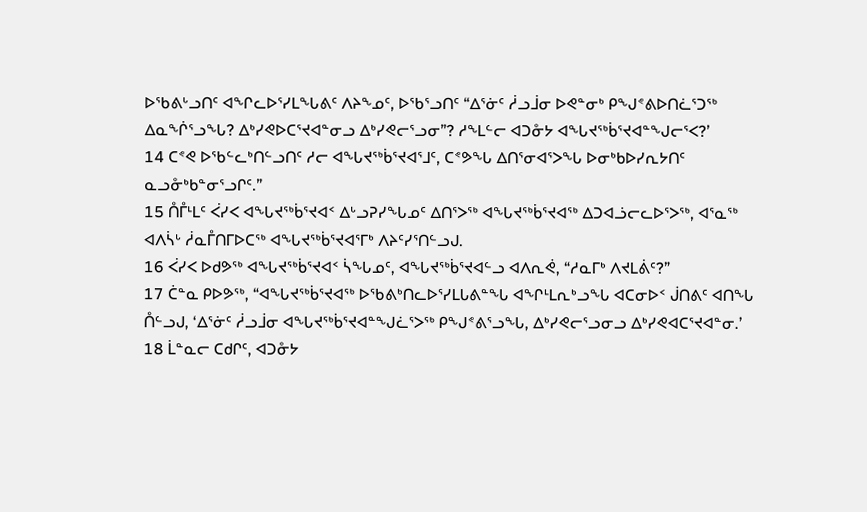ᐅᖃᕕᒡᓗᑎᑦ ᐊᖏᓚᐅᕐᓯᒪᖓᕕᑦ ᐱᔨᖕᓄᑦ, ᐅᖃᕐᓗᑎᑦ “ᐃᕐᓃᑦ ᓲᓗᒨᓂ ᐅᕙᓐᓂᒃ ᑭᖑᕝᕕᐅᑎᓛᕐᑐᖅ ᐃᓇᖐᕐᓗᖓ? ᐃᒃᓯᕙᐅᑕᕐᔪᐊᓐᓂᓗ ᐃᒃᓯᕙᓕᕐᓗᓂ”? ᓱᖕᒪᓪᓕ ᐊᑐᓁᔭ ᐊᖓᔪᖅᑳᕐᔪᐊᓐᖑᓕᕐᐸ?’
14 ᑕᕝᕙ ᐅᖃᓪᓚᒃᑎᓪᓗᑎᑦ ᓱᓕ ᐊᖓᔪᖅᑳᕐᔪᐊᕐᒧᑦ, ᑕᕝᕗᖓ ᐃᑎᕐᓂᐊᕐᐳᖓ ᐅᓂᒃᑲᐅᓯᕆᔭᑎᑦ ᓇᓗᓁᒃᑲᓐᓂᕐᓗᒋᑦ.”
15 ᑍᒤᒻᒪᑦ ᐹᓯᐸ ᐊᖓᔪᖅᑳᕐᔪᐊᑉ ᐃᒡᓗᕈᓯᖓᓄᑦ ᐃᑎᕐᐳᖅ ᐊᖓᔪᖅᑳᕐᔪᐊᖅ ᐃᑐᐊᓘᓕᓚᐅᕐᐳᖅ, ᐊᕐᓇᖅ ᐊᐱᓵᒡ ᓲᓇᒤᑎᒥᐅᑕᖅ ᐊᖓᔪᖅᑳᕐᔪᐊᕐᒥᒃ ᐱᔨᑦᓯᕐᑎᓪᓗᒍ.
16 ᐹᓯᐸ ᐅᑯᕗᖅ ᐊᖓᔪᖅᑳᕐᔪᐊᑉ ᓵᖓᓄᑦ, ᐊᖓᔪᖅᑳᕐᔪᐊᓪᓗ ᐊᐱᕆᕚ, “ᓱᓇᒥᒃ ᐱᔪᒪᕖᑦ?”
17 ᑖᓐᓇ ᑭᐅᕗᖅ, “ᐊᖓᔪᖅᑳᕐᔪᐊᖅ ᐅᖃᕕᒃᑎᓚᐅᕐᓯᒪᒐᕕᓐᖓ ᐊᖏᒻᒪᕆᒃᓗᖓ ᐊᑕᓂᐅᑉ ᒎᑎᕕᑦ ᐊᑎᖓ ᑍᓪᓗᒍ, ‘ᐃᕐᓃᑦ ᓲᓗᒨᓂ ᐊᖓᔪᖅᑳᕐᔪᐊᓐᖑᓛᕐᐳᖅ ᑭᖑᕝᕕᕐᓗᖓ, ᐃᒃᓯᕙᓕᕐᓗᓂᓗ ᐃᒃᓯᕙᐊᑕᕐᔪᐊᓐᓂ.’
18 ᒫᓐᓇᓕ ᑕᑯᒋᑦ, ᐊᑐᓁᔭ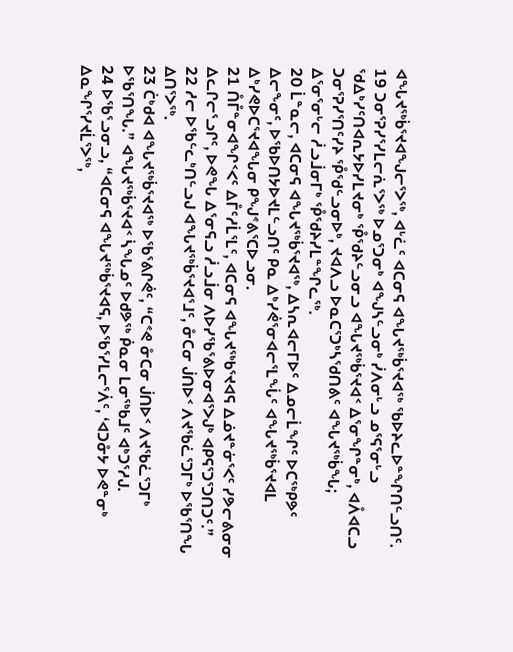ᐊᖓᔪᖅᑳᕐᔪᐊᖑᓕᕐᐳᖅ, ᐊᒡᓛᑦ ᐊᑕᓂᕋ ᐊᖓᔪᖅᑳᕐᔪᐊᖅ ᖃᐅᔨᓚᐅᓐᖏᑎᓪᓗᑎᑦ.
19 ᑐᓂᕐᕈᓯᕐᓯᒪᓕᕇᕐᐳᖅ ᐅᓄᕐᑐᓂᒃ ᐊᖑᓴᓪᓗᓂᒃ ᓰᐱᓂᒡᓗ ᓄᕐᕋᕐᓂᒡᓗ ᖁᐃᒃᓯᑦᑎᐊᕆᔭᐅᓯᒪᔪᓂᒃ ᕾᖁᔨᓪᓗᓂᓗ ᐊᖓᔪᖅᑳᕐᔪᐊᑉ ᐃᕐᓂᖏᓐᓂᒃ, ᐊᐰᐊᑕᓗ ᑐᓂᕐᕈᓯᕐᑎᑦᓯᔨ ᕾᖁᓪᓗᓂᐅᒃ, ᔪᐊᐱᓗ ᐅᓇᑕᕐᑐᒃᓴᖁᑎᕕᑦ ᐊᖓᔪᖅᑳᖓ; ᐃᕐᓂᕐᓂᒡᓕ ᓲᓗᒨᓂᒥᒃ ᕾᖁᔨᓯᒪᓐᖏᓚᖅ.
20 ᒫᓐᓇᓕ, ᐊᑕᓂᕋ ᐊᖓᔪᖅᑳᕐᔪᐊᖅ, ᐃᓴᕆᐊᓕᒥᐅᑦ ᐃᓄᓕᒫᖏᑦ ᐅᑕᖅᑭᕗᑦ ᐃᓕᖕᓂᑦ, ᐅᖃᐅᑎᔭᐅᔪᒪᓪᓗᑎᑦ ᑭᓇ ᐃᒃᓯᕚᕐᓂᐊᓕᕐᒪᖔᑦ ᐊᖓᔪᖅᑳᕐᔪᐊᒪ ᐃᒃᓯᕙᐅᑕᕐᔪᐊᖓᓂ ᑭᖑᕝᕕᕐᑕᐅᓗᓂ.
21 ᑍᒤᓐᓂᐊᖏᑉᐸᑦ ᐃᒤᑦᓱᒫᕐᒪᑦ, ᐊᑕᓂᕋ ᐊᖓᔪᖅᑲᕐᔪᐊᕋ ᐃᓅᔪᓐᓃᕐᐸᑦ ᓯᕗᓕᕕᓂᓂ ᐃᓚᒋᓕᕐᓗᒋᑦ, ᐅᕙᖓ ᐃᕐᓂᕋᓗ ᓲᓗᒨᓂ ᐱᐅᓯᖃᕐᕕᐅᓂᐊᕐᐳᒍᒃ ᐊᑭᕋᕐᑐᕐᑐᑎᑐᑦ.”
22 ᓱᓕ ᐅᖃᓪᓚᒃᑎᓪᓗᒍ ᐊᖓᔪᖅᑳᕐᔪᐊᕐᒧᑦ, ᓁᑕᓂ ᒎᑎᐅᑉ ᐱᔪᖃᓛᕐᑐᒥᒃ ᐅᖃᕐᑎᖓ ᐃᑎᕐᐳᖅ.
23 ᑖᒃᑯᐊ ᐊᖓᔪᖅᑳᕐᔪᐊᖅ ᐅᖃᕐᕕᒋᕚᑦ, “ᑕᕝᕙ ᓁᑕᓂ ᒎᑎᐅᑉ ᐱᔪᖃᓛᕐᑐᒥᒃ ᐅᖃᕐᑎᖓ.” ᐊᖓᔪᖅᑳᕐᔪᐊᑉ ᓵᖓᓄᑦ ᐅᑯᕗᖅ ᑮᓇᓂ ᒪᓂᖅᑲᒧᑦ ᐊᒃᑐᕐᓱᒍ.
24 ᐅᖃᕐᓗᓂᓗ, “ᐊᑕᓂᕋ ᐊᖓᔪᖅᑳᕐᔪᐊᕋ, ᐅᖃᕐᓯᒪᓕᕐᐲᑦ, ‘ᐊᑐᓁᔭ ᐅᕙᓐᓂᒃ ᐃᓇᖏᕐᓯᔪᒫᕐᐳᖅ,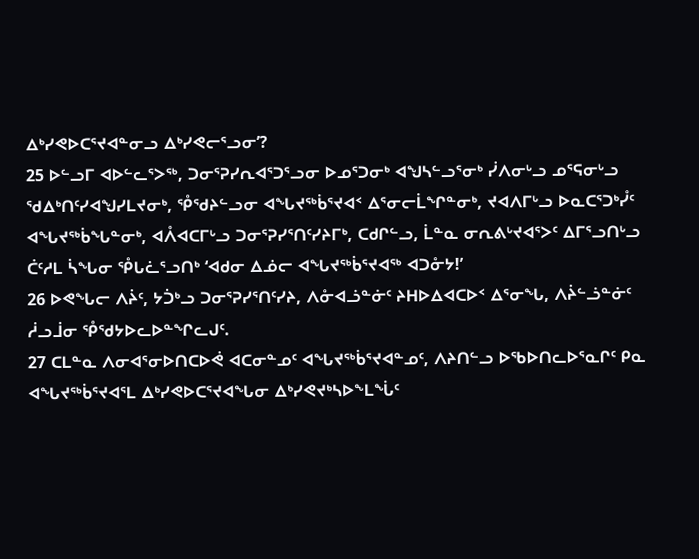ᐃᒃᓯᕙᐅᑕᕐᔪᐊᓐᓂᓗ ᐃᒃᓯᕙᓕᕐᓗᓂ’?
25 ᐅᓪᓗᒥ ᐊᐅᓪᓚᕐᐳᖅ, ᑐᓂᕐᕈᓯᕆᐊᕐᑐᕐᓗᓂ ᐅᓄᕐᑐᓂᒃ ᐊᖑᓴᓪᓗᕐᓂᒃ ᓰᐱᓂᒡᓗ ᓄᕐᕋᓂᒡᓗ ᖁᐃᒃᑎᑦᓯᐊᖑᓯᒪᔪᓂᒃ, ᕾᖁᔨᓪᓗᓂ ᐊᖓᔪᖅᑳᕐᔪᐊᑉ ᐃᕐᓂᓕᒫᖏᓐᓂᒃ, ᔪᐊᐱᒥᒡᓗ ᐅᓇᑕᕐᑐᒃᓮᑦ ᐊᖓᔪᖅᑳᖓᓐᓂᒃ, ᐊᐰᐊᑕᒥᒡᓗ ᑐᓂᕐᕈᓯᕐᑎᑦᓯᔨᒥᒃ, ᑕᑯᒋᓪᓗ, ᒫᓐᓇ ᓂᕆᕕᒡᔪᐊᕐᐳᑦ ᐃᒥᕐᓗᑎᒡᓗ ᑖᑦᓱᒪ ᓵᖓᓂ ᕾᒐᓛᕐᓗᑎᒃ ‘ᐊᑯᓂ ᐃᓅᓕ ᐊᖓᔪᖅᑳᕐᔪᐊᖅ ᐊᑐᓁᔭ!’
26 ᐅᕙᖓᓕ ᐱᔩᑦ, ᔭᑑᒃᓗ ᑐᓂᕐᕈᓯᕐᑎᑦᓯᔨ, ᐱᓁᐊᓘᓐᓃᑦ ᔨᕼᐅᐃᐊᑕᐅᑉ ᐃᕐᓂᖓ, ᐱᔩᓪᓘᓐᓃᑦ ᓲᓗᒨᓂ ᕾᖁᔭᐅᓚᐅᓐᖏᓚᒍᑦ.
27 ᑕᒪᓐᓇ ᐱᓂᐊᕐᓂᐅᑎᑕᐅᕚ ᐊᑕᓂᓐᓄᑦ ᐊᖓᔪᖅᑳᕐᔪᐊᓐᓄᑦ, ᐱᔨᑎᓪᓗ ᐅᖃᐅᑎᓚᐅᕐᓇᒋᑦ ᑭᓇ ᐊᖓᔪᖅᑳᕐᔪᐊᕐᒪ ᐃᒃᓯᕙᐅᑕᕐᔪᐊᖓᓂ ᐃᒃᓯᕙᔪᒃᓴᐅᖕᒪᖔᑦ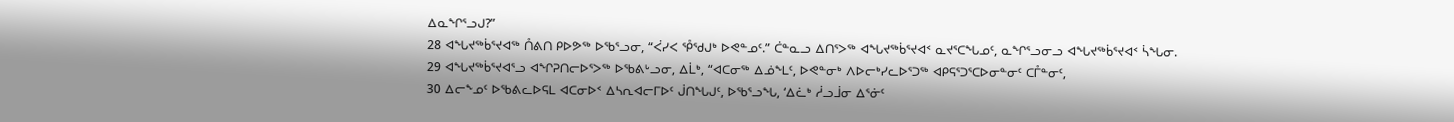ᐃᓇᖏᕐᓗᒍ?”
28 ᐊᖓᔪᖅᑳᕐᔪᐊᖅ ᑍᕕᑎ ᑭᐅᕗᖅ ᐅᖃᕐᓗᓂ, “ᐹᓯᐸ ᕾᖁᒍᒃ ᐅᕙᓐᓄᑦ.” ᑖᓐᓇᓗ ᐃᑎᕐᐳᖅ ᐊᖓᔪᖅᑳᕐᔪᐊᑉ ᓇᔪᕐᑕᖓᓄᑦ, ᓇᖏᕐᓗᓂᓗ ᐊᖓᔪᖅᑳᕐᔪᐊᑉ ᓵᖓᓂ.
29 ᐊᖓᔪᖅᑳᕐᔪᐊᕐᓗ ᐊᖏᕈᑎᓕᐅᕐᐳᖅ ᐅᖃᕕᒡᓗᓂ, ᐃᒫᒃ, “ᐊᑕᓂᖅ ᐃᓅᖕᒪᑦ, ᐅᕙᓐᓂᒃ ᐱᐅᓕᒃᓯᓚᐅᕐᑐᖅ ᐊᑭᕋᕐᑐᕐᑕᐅᓂᓐᓂᑦ ᑕᒤᓐᓂᑦ,
30 ᐃᓕᖕᓄᑦ ᐅᖃᕕᓚᐅᕋᒪ ᐊᑕᓂᐅᑉ ᐃᓴᕆᐊᓕᒥᐅᑦ ᒎᑎᖓᒍᑦ, ᐅᖃᕐᓗᖓ, ‘ᐃᓛᒃ ᓲᓗᒨᓂ ᐃᕐᓃᑦ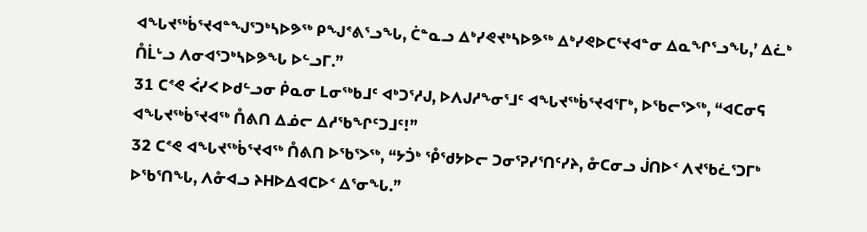ᐊᖓᔪᖅᑳᕐᔪᐊᓐᖑᕐᑐᒃᓴᐅᕗᖅ ᑭᖑᕝᕕᕐᓗᖓ, ᑖᓐᓇᓗ ᐃᒃᓯᕙᔪᒃᓴᐅᕗᖅ ᐃᒃᓯᕙᐅᑕᕐᔪᐊᓐᓂ ᐃᓇᖏᕐᓗᖓ,’ ᐃᓛᒃ ᑍᒫᒡᓗ ᐱᓂᐊᕐᑐᒃᓴᐅᕗᖓ ᐅᓪᓗᒥ.”
31 ᑕᕝᕙ ᐹᓯᐸ ᐅᑯᓪᓗᓂ ᑮᓇᓂ ᒪᓂᖅᑲᒧᑦ ᐊᒃᑐᕐᓱᒍ, ᐅᐱᒍᓱᖕᓂᕐᒧᑦ ᐊᖓᔪᖅᑳᕐᔪᐊᕐᒥᒃ, ᐅᖃᓕᕐᐳᖅ, “ᐊᑕᓂᕋ ᐊᖓᔪᖅᑳᕐᔪᐊᖅ ᑍᕕᑎ ᐃᓅᓕ ᐃᓱᖃᖏᑦᑐᒧᑦ!”
32 ᑕᕝᕙ ᐊᖓᔪᖅᑳᕐᔪᐊᖅ ᑍᕕᑎ ᐅᖃᕐᐳᖅ, “ᔭᑑᒃ ᕾᖁᔭᐅᓕ ᑐᓂᕐᕈᓯᕐᑎᑦᓯᔨ, ᓁᑕᓂᓗ ᒎᑎᐅᑉ ᐱᔪᖃᓛᕐᑐᒥᒃ ᐅᖃᕐᑎᖓ, ᐱᓁᐊᓗ ᔨᕼᐅᐃᐊᑕᐅᑉ ᐃᕐᓂᖓ.”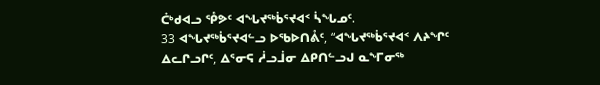ᑖᒃᑯᐊᓗ ᕾᕗᑦ ᐊᖓᔪᖅᑳᕐᔪᐊᑉ ᓵᖓᓄᑦ.
33 ᐊᖓᔪᖅᑳᕐᔪᐊᓪᓗ ᐅᖃᐅᑎᕔᑦ, “ᐊᖓᔪᖅᑳᕐᔪᐊᑉ ᐱᔨᖏᑦ ᐃᓚᒋᓗᒋᑦ, ᐃᕐᓂᕋ ᓲᓗᒨᓂ ᐃᑭᑎᓪᓗᒍ ᓇᖕᒥᓂᖅ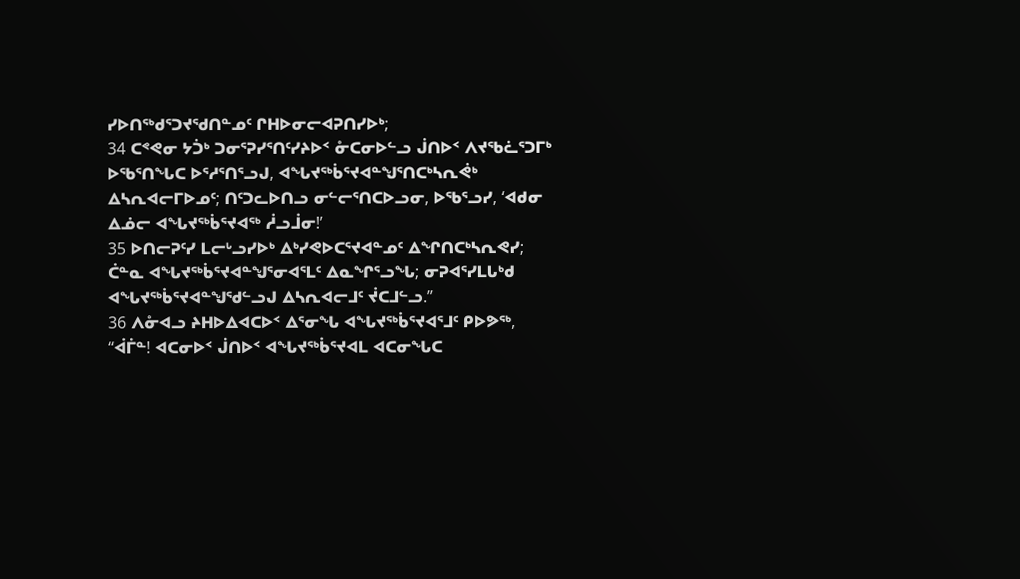ᓯᐅᑎᖅᑯᕐᑐᔪᖁᑎᓐᓄᑦ ᒋᕼᐅᓂᓕᐊᕈᑎᓯᐅᒃ;
34 ᑕᕝᕙᓂ ᔭᑑᒃ ᑐᓂᕐᕈᓯᕐᑎᑦᓯᔨᐅᑉ ᓁᑕᓂᐅᓪᓗ ᒎᑎᐅᑉ ᐱᔪᖃᓛᕐᑐᒥᒃ ᐅᖃᕐᑎᖓᑕ ᐅᕐᓱᕐᑎᕐᓗᒍ, ᐊᖓᔪᖅᑳᕐᔪᐊᓐᖑᕐᑎᑕᒃᓴᕆᕚᒃ ᐃᓴᕆᐊᓕᒥᐅᓄᑦ; ᑎᑦᑐᓚᐅᑎᓗ ᓂᓪᓕᕐᑎᑕᐅᓗᓂ, ᐅᖃᕐᓗᓯ, ‘ᐊᑯᓂ ᐃᓅᓕ ᐊᖓᔪᖅᑳᕐᔪᐊᖅ ᓲᓗᒨᓂ!’
35 ᐅᑎᓕᕈᑦᓯ ᒪᓕᒡᓗᓯᐅᒃ ᐃᒃᓯᕙᐅᑕᕐᔪᐊᓐᓄᑦ ᐃᖏᑎᑕᒃᓴᕆᕙᓯ; ᑖᓐᓇ ᐊᖓᔪᖅᑳᕐᔪᐊᓐᖑᕐᓂᐊᕐᒪᑦ ᐃᓇᖏᕐᓗᖓ; ᓂᕈᐊᕐᓯᒪᒐᒃᑯ ᐊᖓᔪᖅᑳᕐᔪᐊᓐᖑᖁᓪᓗᒍ ᐃᓴᕆᐊᓕᒧᑦ ᔫᑕᒧᓪᓗ.”
36 ᐱᓁᐊᓗ ᔨᕼᐅᐃᐊᑕᐅᑉ ᐃᕐᓂᖓ ᐊᖓᔪᖅᑳᕐᔪᐊᕐᒧᑦ ᑭᐅᕗᖅ, “ᐋᒦᓐ! ᐊᑕᓂᐅᑉ ᒎᑎᐅᑉ ᐊᖓᔪᖅᑳᕐᔪᐊᒪ ᐊᑕᓂᖓᑕ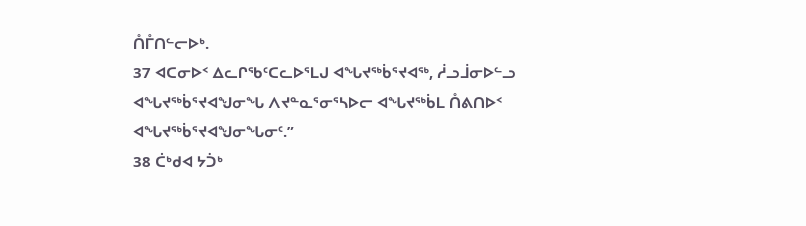ᑍᒤᑎᓪᓕᐅᒃ.
37 ᐊᑕᓂᐅᑉ ᐃᓚᒋᖃᑦᑕᓚᐅᕐᒪᒍ ᐊᖓᔪᖅᑳᕐᔪᐊᖅ, ᓲᓗᒨᓂᐅᓪᓗ ᐊᖓᔪᖅᑳᕐᔪᐊᖑᓂᖓ ᐱᔪᓐᓇᕐᓂᕐᓴᐅᓕ ᐊᖓᔪᖅᑳᒪ ᑍᕕᑎᐅᑉ ᐊᖓᔪᖅᑳᕐᔪᐊᖑᓂᖓᓂᑦ.”
38 ᑖᒃᑯᐊ ᔭᑑᒃ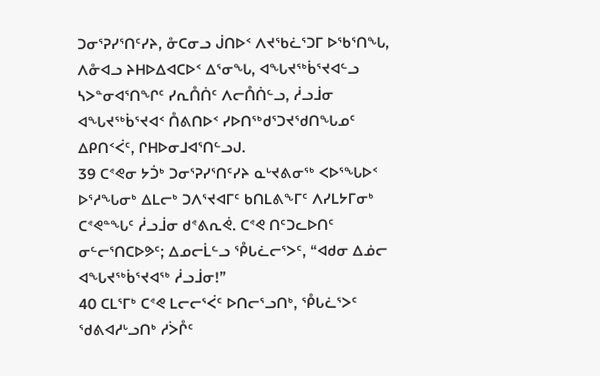ᑐᓂᕐᕈᓯᕐᑎᑦᓯᔨ, ᓁᑕᓂᓗ ᒎᑎᐅᑉ ᐱᔪᖃᓛᕐᑐᒥ ᐅᖃᕐᑎᖓ, ᐱᓁᐊᓗ ᔨᕼᐅᐃᐊᑕᐅᑉ ᐃᕐᓂᖓ, ᐊᖓᔪᖅᑳᕐᔪᐊᓪᓗ ᓴᐳᓐᓂᐊᕐᑎᖏᑦ ᓯᕆᑍᑏᑦ ᐱᓕᑍᑏᓪᓗ, ᓲᓗᒨᓂ ᐊᖓᔪᖅᑳᕐᔪᐊᑉ ᑍᕕᑎᐅᑉ ᓯᐅᑎᖅᑯᕐᑐᔪᖁᑎᖓᓄᑦ ᐃᑭᑎᑉᐹᑦ, ᒋᕼᐅᓂᒧᐊᕐᑎᓪᓗᒍ.
39 ᑕᕝᕙᓂ ᔭᑑᒃ ᑐᓂᕐᕈᓯᕐᑎᑦᓯᔨ ᓇᒡᔪᕕᓂᖅ ᐸᐅᕐᖓᐅᑉ ᐅᕐᓱᖓᓂᒃ ᐃᒪᓕᒃ ᑐᐱᕐᔪᐊᒥᑦ ᑲᑎᒪᕕᖕᒥᑦ ᐱᓯᒪᔭᒥᓂᒃ ᑕᕝᕙᓐᖓᑦ ᓲᓗᒨᓂ ᑯᕝᕕᕆᕚ. ᑕᕝᕙ ᑎᑦᑐᓚᐅᑎᑦ ᓂᓪᓕᕐᑎᑕᐅᕗᑦ; ᐃᓄᓕᒫᓪᓗ ᕾᒐᓛᓕᕐᐳᑦ, “ᐊᑯᓂ ᐃᓅᓕ ᐊᖓᔪᖅᑳᕐᔪᐊᖅ ᓲᓗᒨᓂ!”
40 ᑕᒪᕐᒥᒃ ᑕᕝᕙ ᒪᓕᓕᕐᐹᑦ ᐅᑎᓕᕐᓗᑎᒃ, ᕾᒐᓛᕐᐳᑦ ᖁᕕᐊᓱᒡᓗᑎᒃ ᓱᐴᒊᑦ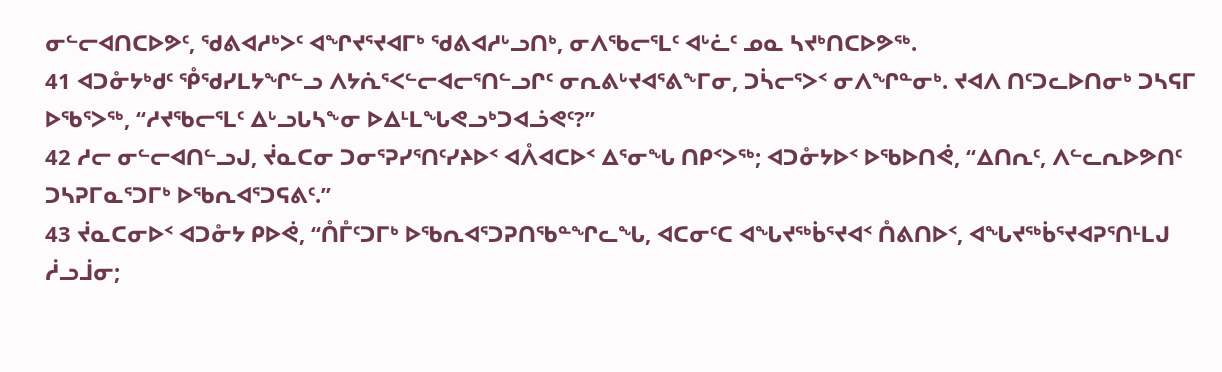ᓂᓪᓕᐊᑎᑕᐅᕗᑦ, ᖁᕕᐊᓱᒃᐳᑦ ᐊᖏᔪᕐᔪᐊᒥᒃ ᖁᕕᐊᓱᒡᓗᑎᒃ, ᓂᐱᖃᓕᕐᒪᑦ ᐊᒡᓛᑦ ᓄᓇ ᓴᔪᒃᑎᑕᐅᕗᖅ.
41 ᐊᑐᓁᔭᒃᑯᑦ ᕾᖁᓯᒪᔭᖏᓪᓗ ᐱᔭᕇᕐᐸᓪᓕᐊᓕᕐᑎᓪᓗᒋᑦ ᓂᕆᕕᒡᔪᐊᕐᕕᖕᒥᓂ, ᑐᓵᓕᕐᐳᑉ ᓂᐱᖏᓐᓂᒃ. ᔪᐊᐱ ᑎᑦᑐᓚᐅᑎᓂᒃ ᑐᓴᕋᒥ ᐅᖃᕐᐳᖅ, “ᓱᔪᖃᓕᕐᒪᑦ ᐃᒡᓗᒐᓴᖕᓂ ᐅᐃᒻᒪᖓᕙᓗᒃᑐᐊᓘᕙᑦ?”
42 ᓱᓕ ᓂᓪᓕᐊᑎᓪᓗᒍ, ᔫᓇᑕᓂ ᑐᓂᕐᕈᓯᕐᑎᑦᓯᔨᐅᑉ ᐊᐰᐊᑕᐅᑉ ᐃᕐᓂᖓ ᑎᑭᑉᐳᖅ; ᐊᑐᓁᔭᐅᑉ ᐅᖃᐅᑎᕚ, “ᐃᑎᕆᑦ, ᐱᓪᓚᕆᐅᕗᑎᑦ ᑐᓴᕈᒥᓇᕐᑐᒥᒃ ᐅᖃᕆᐊᕐᑐᕋᕕᑦ.”
43 ᔫᓇᑕᓂᐅᑉ ᐊᑐᓁᔭ ᑭᐅᕚ, “ᑍᒤᑦᑐᒥᒃ ᐅᖃᕆᐊᕐᑐᕈᑎᖃᓐᖏᓚᖓ, ᐊᑕᓂᑦᑕ ᐊᖓᔪᖅᑳᕐᔪᐊᑉ ᑍᕕᑎᐅᑉ, ᐊᖓᔪᖅᑳᕐᔪᐊᕈᕐᑎᒻᒪᒍ ᓲᓗᒨᓂ;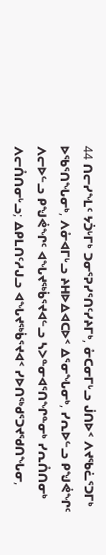44 ᑎᓕᓯᖕᒪᑦ ᔭᑑᒡᒥᒃ ᑐᓂᕐᕈᓯᕐᑎᑦᓯᔨᒥᒃ, ᓁᑕᓂᒥᒡᓗ ᒎᑎᐅᑉ ᐱᔪᖃᓛᕐᑐᒥᒃ ᐅᖃᕐᑎᖓᓂᒃ, ᐱᓁᐊᒥᒡᓗ ᔨᕼᐅᐃᐊᑕᐅᑉ ᐃᕐᓂᖓᓂᒃ, ᓯᕆᐅᓪᓗ ᑭᖑᕚᖏᑦ ᐱᓕᐅᓪᓗ ᑭᖑᕚᖏᑦ ᐊᖓᔪᖅᑳᕐᔪᐊᓪᓗ ᓴᐳᓐᓂᐊᕐᑎᖏᓐᓂᒃ ᓯᕆᑍᑎᓂᒃ ᐱᓕᑍᑎᓂᒡᓗ; ᐃᑭᒪᑎᑦᓱᒍᓗ ᐊᖓᔪᖅᑳᕐᔪᐊᑉ ᓯᐅᑎᖅᑯᕐᑐᔪᖁᑎᖓᓂ,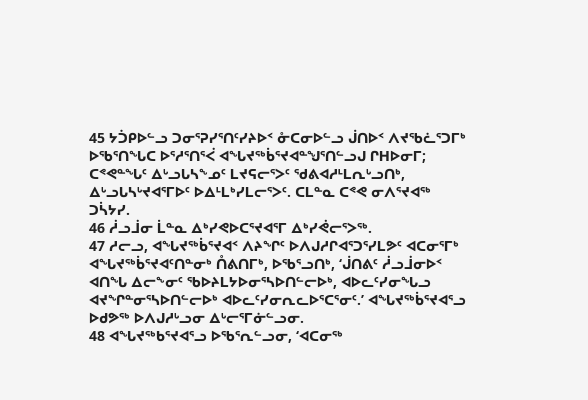45 ᔭᑑᑭᐅᓪᓗ ᑐᓂᕐᕈᓯᕐᑎᑦᓯᔨᐅᑉ ᓁᑕᓂᐅᓪᓗ ᒎᑎᐅᑉ ᐱᔪᖃᓛᕐᑐᒥᒃ ᐅᖃᕐᑎᖓᑕ ᐅᕐᓱᕐᑎᕐᐹ ᐊᖓᔪᖅᑳᕐᔪᐊᓐᖑᕐᑎᓪᓗᒍ ᒋᕼᐅᓂᒥ; ᑕᕝᕙᓐᖓᑦ ᐃᒡᓗᒐᓴᖕᓄᑦ ᒪᔪᕋᓕᕐᐳᑦ ᖁᕕᐊᓱᒻᒪᕆᒡᓗᑎᒃ, ᐃᒡᓗᒐᓴᒡᔪᐊᕐᒥᐅᑦ ᐅᐃᒻᒪᒃᓯᒪᓕᕐᐳᑦ. ᑕᒪᓐᓇ ᑕᕝᕙ ᓂᐱᕐᔪᐊᖅ ᑐᓵᔭᓯ.
46 ᓲᓗᒨᓂ ᒫᓐᓇ ᐃᒃᓯᕙᐅᑕᕐᔪᐊᕐᒥ ᐃᒃᓯᕚᓕᕐᐳᖅ.
47 ᓱᓕᓗ, ᐊᖓᔪᖅᑳᕐᔪᐊᑉ ᐱᔨᖏᑦ ᐅᐱᒍᓱᒋᐊᕐᑐᕐᓯᒪᕗᑦ ᐊᑕᓂᕐᒥᒃ ᐊᖓᔪᖅᑳᕐᔪᐊᑦᑎᓐᓂᒃ ᑍᕕᑎᒥᒃ, ᐅᖃᕐᓗᑎᒃ, ‘ᒎᑎᕕᑦ ᓲᓗᒨᓂᐅᑉ ᐊᑎᖓ ᐃᓕᖕᓂᑦ ᖃᐅᔨᒪᔭᐅᓂᕐᓴᐅᑎᓪᓕᐅᒃ, ᐊᐅᓚᑦᓯᓂᖓᓗ ᐊᔪᖏᓐᓂᕐᓴᐅᑎᓪᓕᐅᒃ ᐊᐅᓚᑦᓯᓂᕆᓚᐅᕐᑕᕐᓂᑦ.’ ᐊᖓᔪᖅᑳᕐᔪᐊᕐᓗ ᐅᑯᕗᖅ ᐅᐱᒍᓱᒡᓗᓂ ᐃᒡᓕᕐᒥᓃᓪᓗᓂ.
48 ᐊᖓᔪᖅᑲᕐᔪᐊᕐᓗ ᐅᖃᕐᕆᓪᓗᓂ, ‘ᐊᑕᓂᖅ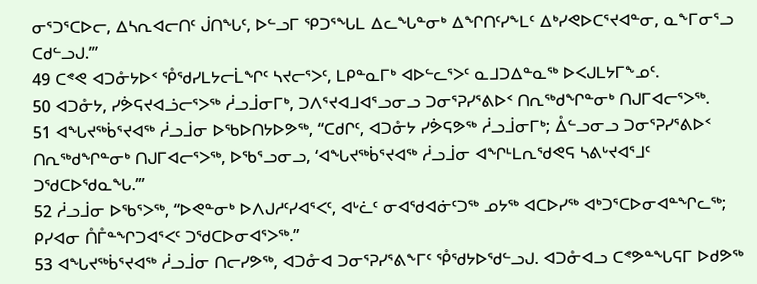ᓂᕐᑐᕐᑕᐅᓕ, ᐃᓴᕆᐊᓕᑎᑦ ᒎᑎᖓᑦ, ᐅᓪᓗᒥ ᕿᑐᕐᖓᒪ ᐃᓚᖓᓐᓂᒃ ᐃᖏᑎᑦᓯᖕᒪᑦ ᐃᒃᓯᕙᐅᑕᕐᔪᐊᓐᓂ, ᓇᖕᒥᓂᕐᓗ ᑕᑯᓪᓗᒍ.’”
49 ᑕᕝᕙ ᐊᑐᓁᔭᐅᑉ ᕾᖁᓯᒪᔭᓕᒫᖏᑦ ᓴᔪᓕᕐᐳᑦ, ᒪᑭᓐᓇᒥᒃ ᐊᐅᓪᓚᕐᐳᑦ ᓇᒧᑐᐃᓐᓇᖅ ᐅᐸᒍᒪᔭᒥᖕᓄᑦ.
50 ᐊᑐᓁᔭ, ᓯᕘᕋᔪᐊᓘᓕᕐᐳᖅ ᓲᓗᒨᓂᒥᒃ, ᑐᐱᕐᔪᐊᒧᐊᕐᓗᓂᓗ ᑐᓂᕐᕈᓯᕐᕕᐅᑉ ᑎᕆᖅᑯᖏᓐᓂᒃ ᑎᒍᒥᐊᓕᕐᐳᖅ.
51 ᐊᖓᔪᖅᑳᕐᔪᐊᖅ ᓲᓗᒨᓂ ᐅᖃᐅᑎᔭᐅᕗᖅ, “ᑕᑯᒋᑦ, ᐊᑐᓁᔭ ᓯᕘᕋᕗᖅ ᓲᓗᒨᓂᒥᒃ; ᐂᓪᓗᓂᓗ ᑐᓂᕐᕈᓯᕐᕕᐅᑉ ᑎᕆᖅᑯᖏᓐᓂᒃ ᑎᒍᒥᐊᓕᕐᐳᖅ, ᐅᖃᕐᓗᓂᓗ, ‘ᐊᖓᔪᖅᑳᕐᔪᐊᖅ ᓲᓗᒨᓂ ᐊᖏᒻᒪᕆᖁᕙᕋ ᓴᕕᒡᔪᐊᕐᒧᑦ ᑐᖁᑕᐅᖁᓇᖓ.’”
52 ᓲᓗᒨᓂ ᐅᖃᕐᐳᖅ, “ᐅᕙᓐᓂᒃ ᐅᐱᒍᓱᑦᓯᐊᕐᐸᑦ, ᐊᒡᓛᑦ ᓂᐊᖁᐊᓃᑦᑐᖅ ᓄᔭᖅ ᐊᑕᐅᓯᖅ ᐊᒃᑐᕐᑕᐅᓂᐊᓐᖏᓚᖅ; ᑭᓯᐊᓂ ᑍᒤᓐᖏᑐᐊᕐᐸᑦ ᑐᖁᑕᐅᓂᐊᕐᐳᖅ.”
53 ᐊᖓᔪᖅᑳᕐᔪᐊᖅ ᓲᓗᒨᓂ ᑎᓕᓯᕗᖅ, ᐊᑐᓁᐊ ᑐᓂᕐᕈᓯᕐᕕᖕᒥᑦ ᕾᖁᔭᐅᖁᓪᓗᒍ. ᐊᑐᓁᐊᓗ ᑕᕝᕗᓐᖓᕋᒥ ᐅᑯᕗᖅ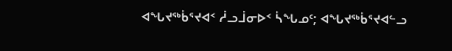ᐊᖓᔪᖅᑳᕐᔪᐊᑉ ᓲᓗᒨᓂᐅᑉ ᓵᖓᓄᑦ; ᐊᖓᔪᖅᑳᕐᔪᐊᓪᓗ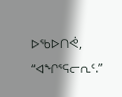ᐅᖃᐅᑎᕚ, “ᐊᖏᕐᕋᓕᕆᑦ.”